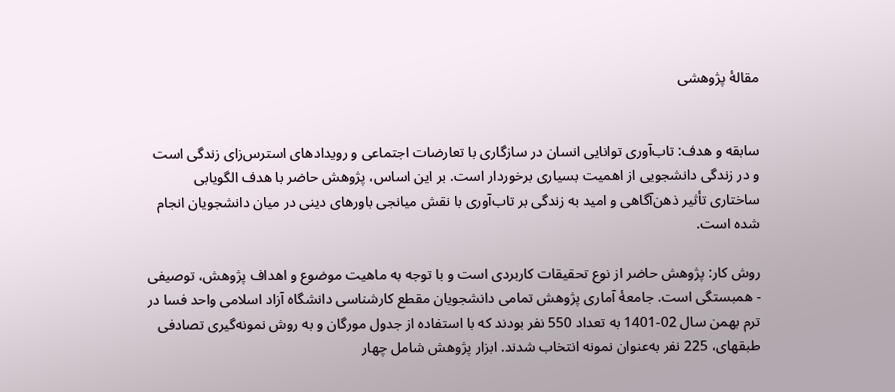مقالۀ پژوهشی


سابقه و هدف: تاب‌آوری توانایی انسان در سازگاری با تعارضات اجتماعی و رویدادهای استرس‌زای زندگی است و در زندگی دانشجویی از اهمیت بسیاری برخوردار است. بر این اساس، پژوهش حاضر با هدف الگویابی ساختاری تأثیر ذهن‌آگاهی و امید به زندگی بر تاب‌آوری با نقش میانجی باورهای دینی در میان دانشجویان انجام شده است.

روش کار: پژوهش حاضر از نوع تحقیقات کاربردی است و با توجه به ماهیت موضوع و اهداف پژوهش، توصیفی - همبستگی است. جامعۀ آماری پژوهش تمامی دانشجویان مقطع کارشناسی دانشگاه آزاد اسلامی واحد فسا در ترم بهمن سال 02-1401 به تعداد 550 نفر بودند که با استفاده از جدول مورگان و به روش نمونه‌گیری تصادفی طبقهای، 225 نفر به‌عنوان نمونه انتخاب شدند. ابزار پژوهش شامل چهار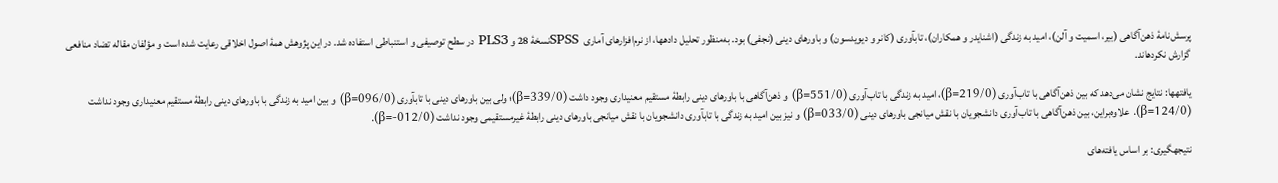پرسش‌نامۀ ذهن‌آگاهی (بیر، اسمیت و آلن)، امید به زندگی (اشنایدر و همکاران)، تابآوری (کانر و دیویدسون) و باورهای دینی (نجفی) بود. به‌منظور تحلیل دادهها، از نرم‌افزارهای آماری  SPSSنسخۀ 28 و PLS3 در سطح توصیفی و استنباطی استفاده شد. در این پژوهش همۀ اصول اخلاقی رعایت شده است و مؤلفان مقاله تضاد منافعی گزارش نکردهاند.

یافتهها: نتایج نشان می‌دهد که بین ذهن‌آگاهی با تاب‌آوری (219/0=β)، امید به زندگی با تاب‌آوری (551/0=β) و ذهن‌آگاهی با باورهای دینی رابطۀ مستقیم معنیداری وجود داشت (339/0=β)؛ ولی بین باورهای دینی با تابآوری (096/0=β) و بین امید به زندگی با باورهای دینی رابطۀ مستقیم معنیداری وجود نداشت (124/0=β). علاوه‌براین، بین ذهن‌آگاهی با تاب‌آوری دانشجویان با نقش میانجی باورهای دینی (033/0=β) و نیز بین امید به زندگی با تابآوری دانشجویان با نقش میانجی باورهای دینی رابطۀ غیرمستقیمی وجود نداشت (012/0-=β).

نتیجهگیری: بر اساس یافته‌های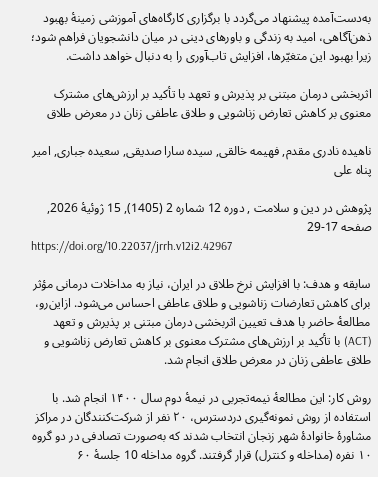به‌دست‌آمده پیشنهاد می‌گردد با برگزاری کارگاه‌های آموزشی زمینۀ بهبود ذهن‌آگاهی، امید به زندگی و باورهای دینی در میان دانشجویان فراهم شود؛ زیرا بهبود این متغیّرها، افزایش تاب‌آوری را به دنبال خواهد داشت.

اثربخشی درمان مبتنی بر پذیرش و تعهد با تأکید بر ارزش‌های مشترک معنوی بر کاهش تعارض زناشویی و طلاق عاطفی زنان در معرض طلاق

ناهیده نادری مقدم, فهیمه خالقی, سیده سارا صدیقی, سعیده جباری, امیر پناه علی

پژوهش در دین و سلامت , دوره 12 شماره 2 (1405), 15 ژوئیهٔ 2026, صفحه 17-29
https://doi.org/10.22037/jrrh.v12i2.42967

سابقه و هدف: با افزایش نرخ طلاق در ایران، نیاز به مداخلات درمانی مؤثر برای کاهش تعارضات زناشویی و طلاق عاطفی احساس می‌شود. ازاین‌رو، مطالعۀ حاضر با هدف تعیین اثربخشی درمان مبتنی بر پذیرش و تعهد (ACT) با تأکید بر ارزش‌های مشترک معنوی بر کاهش تعارض زناشویی و طلاق عاطفی زنان در معرض طلاق انجام شد.

روش کار: این مطالعۀ نیمه‌تجربی در نیمۀ دوم سال ۱۴۰۰ انجام شد. با استفاده از روش نمونه‌گیری دردسترس، ۲۰ نفر از شرکت‌کنندگان در مراکز مشاورۀ خانوادۀ شهر زنجان انتخاب شدند که به‌صورت تصادفی در دو گروه ۱۰ نفره (مداخله و کنترل) قرار گرفتند. گروه مداخله 10 جلسۀ ۶۰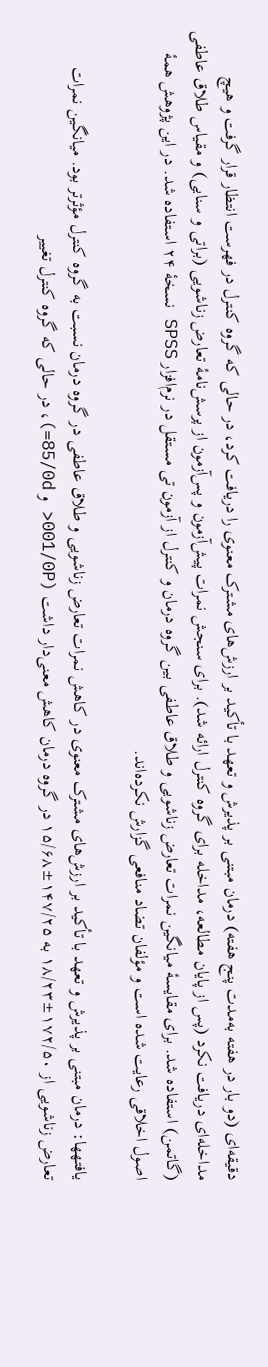دقیقه‌ای (دو بار در هفته به‌مدت پنج هفته) درمان مبتنی بر پذیرش و تعهد با تأکید بر ارزش‌های مشترک معنوی را دریافت کرد، در حالی که گروه کنترل در فهرست انتظار قرار گرفت و هیچ مداخله‌ای دریافت نکرد (پس از پایان مطالعه، مداخله برای گروه کنترل ارائه شد). برای سنجش نمرات پیش‌آزمون و پس‌آزمون از پرسش‌نامۀ تعارض زناشویی (براتی و سنایی) و مقیاس طلاق عاطفی (گاتمن) استفاده شد. برای مقایسۀ میانگین نمرات تعارض زناشویی و طلاق عاطفی بین گروه درمان و کنترل از آزمون تی مستقل در نرم‌افزار SPSS نسخۀ ۲۴ استفاده شد. در این پژوهش همۀ اصول اخلاقی رعایت شده است و مؤلفان تضاد منافعی گزارش نکرده‌اند.

یافتهها: درمان مبتنی بر پذیرش و تعهد با تأکید بر ارزش‌های مشترک معنوی در کاهش نمرات تعارض زناشویی و طلاق عاطفی در گروه درمان نسبت به گروه کنترل مؤثرتر بود. میانگین نمرات تعارض زناشویی از ۱۷۲/۵۰±۱۸/۲۳ به ۱۴۷/۲۵±۱۵/۶۸ در گروه درمان کاهش معنی‌دار داشت (001/0P< و 85/0d=)، در حالی که گروه کنترل تغییر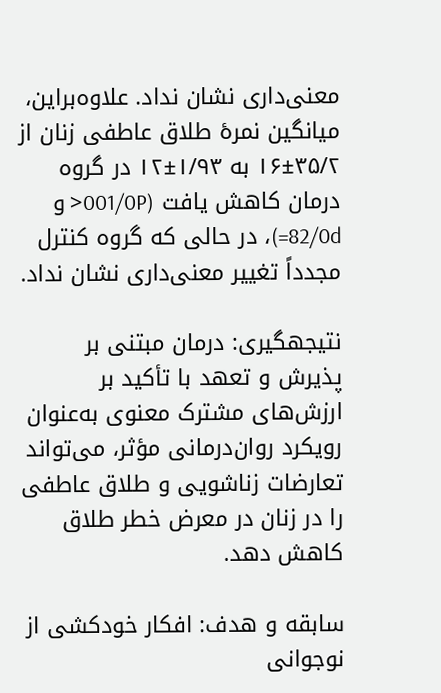معنی‌داری نشان نداد. علاوه‌براین، میانگین نمرۀ طلاق عاطفی زنان از ۳۵/۲±۱۶ به ۱/۹۳±۱۲ در گروه درمان کاهش یافت (001/0P< و 82/0d=)، در حالی که گروه کنترل مجدداً تغییر معنی‌داری نشان نداد.

نتیجهگیری: درمان مبتنی بر پذیرش و تعهد با تأکید بر ارزش‌های مشترک معنوی به‌عنوان رویکرد روان‌درمانی مؤثر، می‌تواند تعارضات زناشویی و طلاق عاطفی را در زنان در معرض خطر طلاق کاهش دهد.

سابقه و هدف: افکار خودکشی از نوجوانی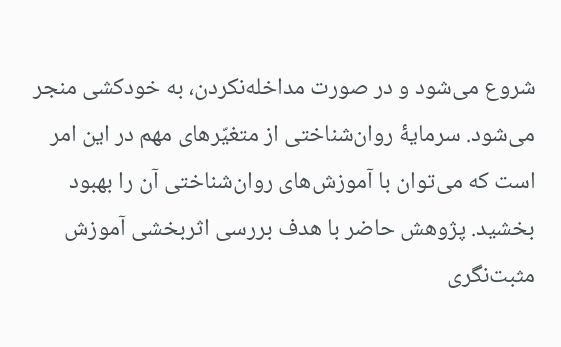شروع می‌شود و در صورت ‌مداخله‌نکردن، به خودکشی منجر می‌شود. سرمایۀ روا‌ن‌شناختی از متغیّرهای مهم در این امر است که می‌توان با آموزش‌های روان‌شناختی آن را بهبود بخشید. پژوهش حاضر با هدف بررسی اثربخشی آموزش مثبت‌نگری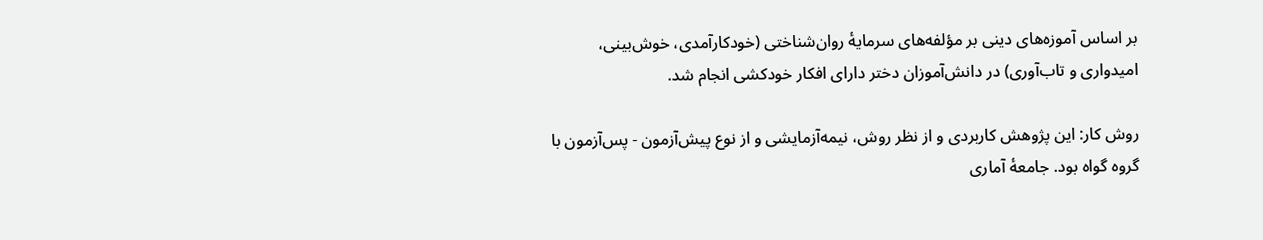بر اساس آموزه‌های دینی بر مؤلفه‌های سرمایۀ روان‌شناختی (خودکارآمدی، خوش‌بینی، امیدواری و تاب‌آوری) در دانش‌آموزان دختر دارای افکار خودکشی انجام شد.

روش کار: این پژوهش کاربردی و از نظر روش، نیمه‌آزمایشی و از نوع پیش‌آزمون - پس‌آزمون با گروه گواه بود. جامعۀ آماری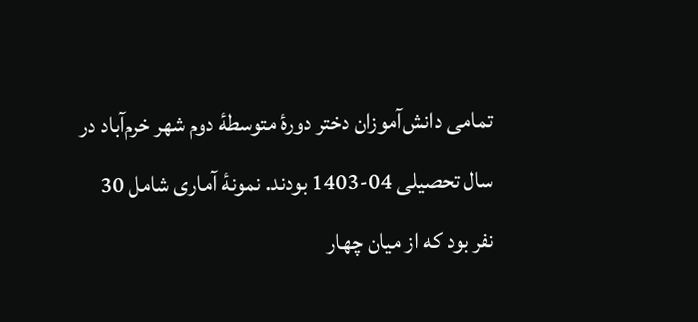تمامی دانش‌آموزان دختر دورۀ متوسطۀ دوم شهر خرم‌آباد در سال تحصیلی 04-1403 بودند. نمونۀ‌ آماری شامل 30 نفر بود که از میان چهار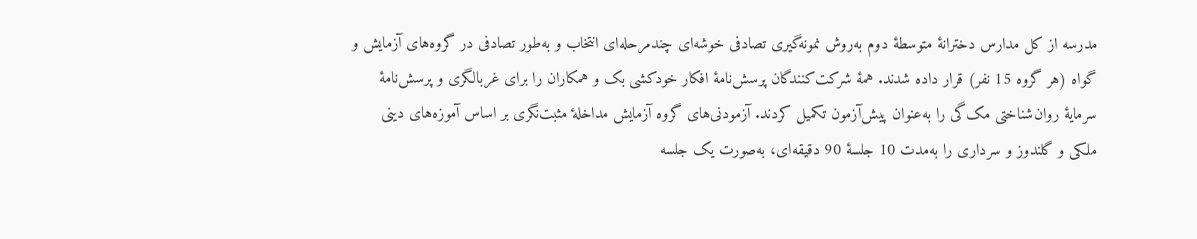مدرسه از کل مدارس دخترانۀ متوسطۀ دوم به‌روش نمونه‌گیری تصادفی خوشه‌ای چندمرحله‌ای انتخاب و به‌طور تصادفی در گروه‌های آزمایش و گواه (هر گروه 15 نفر) قرار داده شدند. همۀ شرکت‌کنندگان پرسش‌نامۀ افکار خودکشی بک و همکاران را برای غربالگری و پرسش‌نامۀ سرمایۀ روان‌شناختی مک‌گی را به‌عنوان پیش‌آزمون تکمیل کردند. آزمودنی‌های گروه آزمایش مداخلۀ مثبت‌نگری بر اساس آموزه‌های دینی ملکی و گلندوز و سرداری را به‌مدت 10 جلسۀ 90 دقیقه‌ای، به‌صورت یک جلسه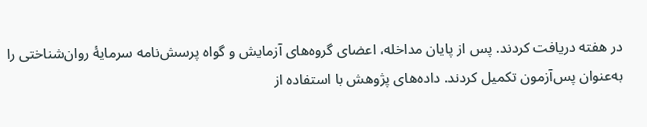در هفته دریافت کردند. پس از پایان مداخله، اعضای گروه‌های آزمایش و گواه پرسش‌نامه سرمایۀ روان‌شناختی را به‌عنوان پس‌آزمون تکمیل کردند. داده‌های پژوهش با استفاده از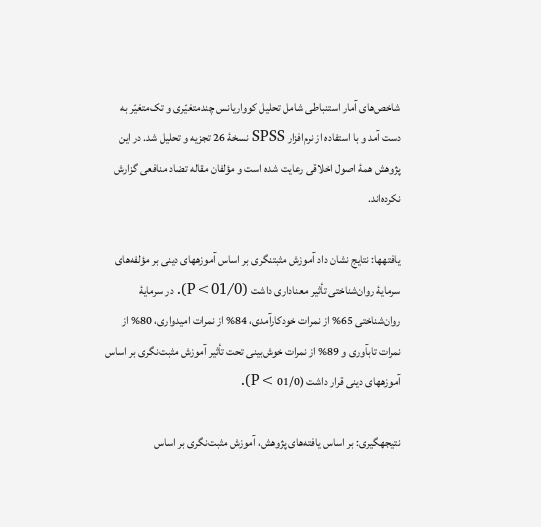شاخص‌های آمار استنباطی شامل تحلیل کوواریانس چندمتغیّری و تک‌متغیّر به دست آمد و با استفاده از نرم‌افزار SPSS نسخۀ 26 تجزیه ‌و تحلیل شد. در این پژوهش همۀ اصول اخلاقی رعایت شده است و مؤلفان مقاله تضاد منافعی گزارش نکرده‌اند.

یافتهها: نتایج نشان داد آموزش مثبتنگری بر اساس آموزههای دینی بر مؤلفه‌های سرمایۀ روان‌شناختی تأثیر معناداری داشت (01/0>P). در سرمایۀ روان‌شناختی 65% از نمرات خودکارآمدی، 84% از نمرات امیدواری، 80% از نمرات تابآوری و 89% از نمرات خوش‌بینی تحت تأثیر آموزش مثبت‌نگری بر اساس آموزههای دینی قرار داشت (01/0 >P).

نتیجهگیری: بر اساس یافته‌های پژوهش، آموزش مثبت‌نگری بر اساس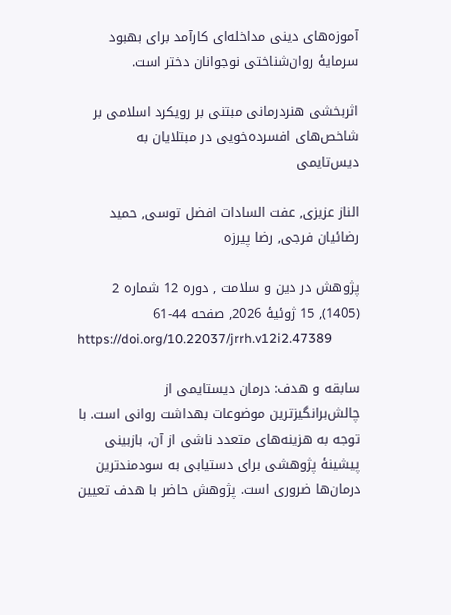آموزه‌های دینی مداخله‌ای کارآمد برای بهبود سرمایۀ روان‌شناختی نوجوانان دختر است.

اثربخشی هنردرمانی مبتنی بر رویکرد اسلامی بر شاخص‌های افسرده‌خویی در مبتلایان به دیس‌تایمی

الناز عزیزی, عفت السادات افضل توسی, حمید رضائیان فرجی, رضا پیرزه

پژوهش در دین و سلامت , دوره 12 شماره 2 (1405), 15 ژوئیهٔ 2026, صفحه 44-61
https://doi.org/10.22037/jrrh.v12i2.47389

سابقه و هدف: درمان دیستایمی از چالش‌برانگیزترین موضوعات بهداشت روانی است. با توجه به هزینه‌های متعدد ناشی از آن، بازبینی پیشینۀ پژوهشی برای دستیابی به سودمندترین درمان‌ها ضروری است. پژوهش حاضر با هدف تعیین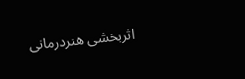اثربخشی هنردرمانی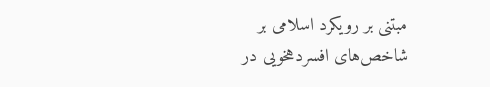مبتنی بر رویکرد اسلامی بر شاخص‌های افسردهخویی در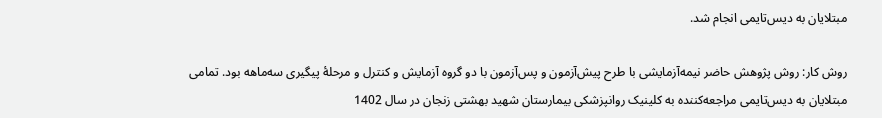مبتلایان به دیس‌تایمی انجام شد.

روش کار: روش پژوهش حاضر نیمه‌آزمایشی با طرح پیش‌آزمون و پس‌آزمون با دو گروه آزمایش و کنترل و مرحلۀ پیگیری سه‌ماهه بود. تمامی مبتلایان به دیس‌تایمی مراجعه‌کننده به کلینیک روانپزشکی بیمارستان شهید بهشتی زنجان در سال 1402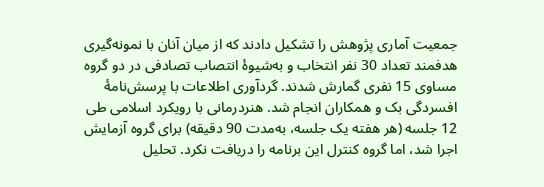جمعیت آماری پژوهش را تشکیل دادند که از میان آنان با نمونه‌گیری هدفمند تعداد 30 نفر انتخاب و به‌شیوۀ انتصاب تصادفی در دو گروه مساوی 15 نفری گمارش شدند. گردآوری اطلاعات با پرسش‌نامۀ افسردگی بک و همکاران انجام شد. هنردرمانی با رویکرد اسلامی طی 12 جلسه (هر هفته یک جلسه، به‌مدت 90 دقیقه) برای گروه آزمایش اجرا شد، اما گروه کنترل این برنامه را دریافت نکرد. تحلیل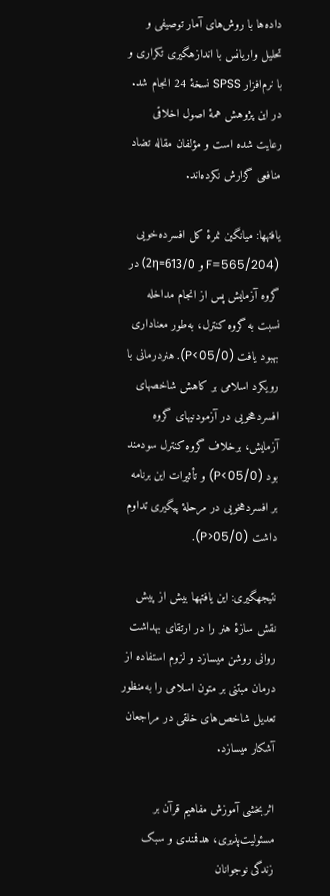داده‌ها با روش‌های آمار توصیفی و تحلیل واریانس با اندازهگیری تکراری و با نرم‌افزار SPSS نسخۀ 24 انجام شد. در این پژوهش همۀ اصول اخلاقی رعایت شده است و مؤلفان مقاله تضاد منافعی گزارش نکرده‌اند.

یافتهها: میانگین نمرۀ کل افسرده‌خویی (565/204=F و 613/0=2η) در گروه آزمایش پس از انجام مداخله نسبت به گروه کنترل، به‌طور معناداری بهبود یافت (05/0>P). هنردرمانی با رویکرد اسلامی بر کاهش شاخصهای افسردهخویی در آزمودنیهای گروه آزمایش، برخلاف گروه کنترل سودمند بود (05/0>P) و تأثیرات این برنامه بر افسردهخویی در مرحلۀ پیگیری تداوم داشت (05/0<P).

نتیجهگیری: این یافتهها بیش از پیش نقش سازۀ هنر را در ارتقای بهداشت روانی روشن میسازد و لزوم استفاده از درمان مبتنی بر متون اسلامی را به‌منظور تعدیل شاخص‌های خلقی در مراجعان آشکار میسازد.

اثربخشی آموزش مفاهیم قرآن بر مسئولیت‌پذیری، هدفمندی و سبک زندگی نوجوانان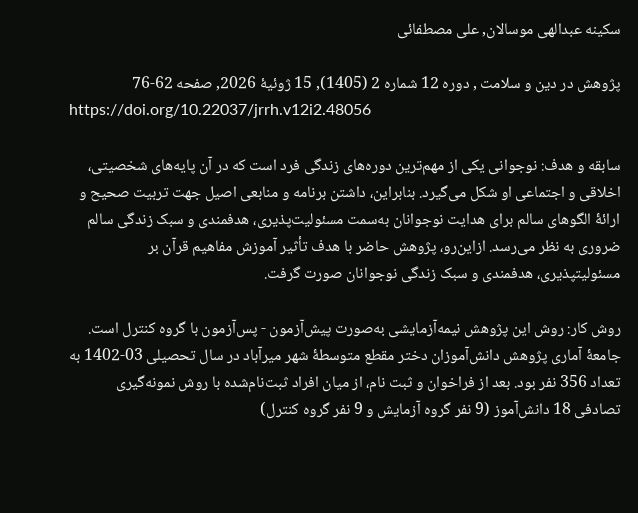سکینه عبدالهی موسالان, علی مصطفائی

پژوهش در دین و سلامت , دوره 12 شماره 2 (1405), 15 ژوئیهٔ 2026, صفحه 62-76
https://doi.org/10.22037/jrrh.v12i2.48056

سابقه و هدف: نوجوانی یکی از مهم‌ترین دوره‌های زندگی فرد است که در آن پایه‌های شخصیتی، اخلاقی و اجتماعی او شکل می‌گیرد. بنابراین، داشتن برنامه و منابعی اصیل جهت تربیت صحیح و ارائۀ الگوهای سالم برای هدایت نوجوانان به‌سمت مسئولیت‌پذیری، هدفمندی و سبک زندگی سالم ضروری به نظر می‌رسد. ازاین‌رو، پژوهش حاضر با هدف تأثیر آموزش مفاهیم قرآن بر مسئولیتپذیری، هدفمندی و سبک زندگی نوجوانان صورت گرفت.

روش کار: روش اين پژوهش نيمه‌آزمایشی به‌صورت پیش‌آزمون - پس‌آزمون با گروه کنترل است. جامعۀ آماری پژوهش دانش‌آموزان‌ دختر مقطع متوسطۀ شهر میرآباد در سال تحصیلی 03-1402 به تعداد 356 نفر بود. بعد از فراخوان و ثبت نام، از میان افراد ثبت‌نام‌شده با روش نمونه‌گیری تصادفی 18 دانش‌آموز (9 نفر گروه آزمایش و 9 نفر گروه کنترل)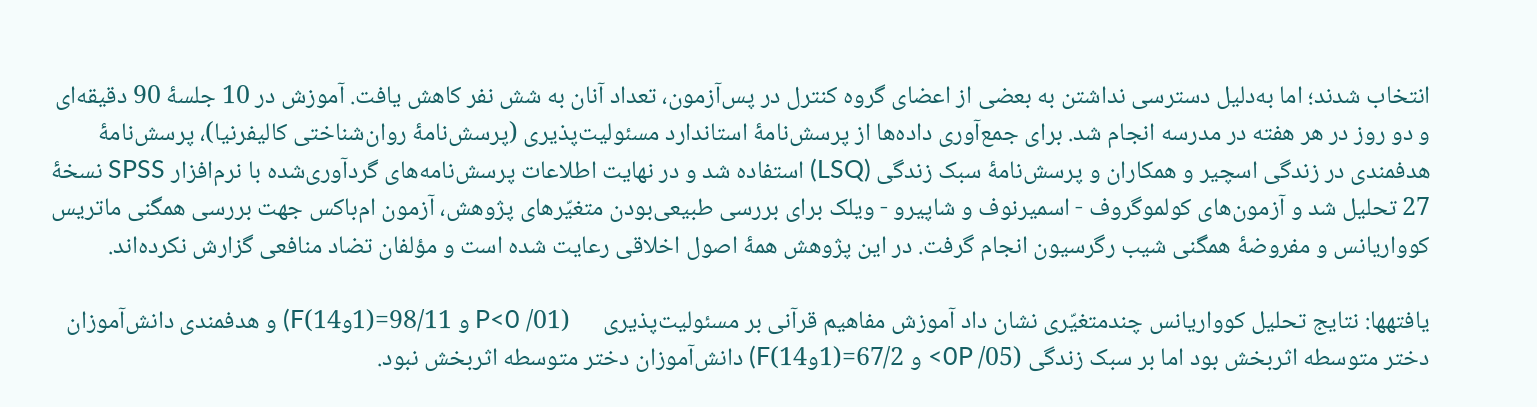انتخاب شدند؛ اما به‌دلیل دسترسی نداشتن به بعضی از اعضای گروه کنترل در پس‌آزمون، تعداد آنان به شش نفر کاهش یافت. آموزش در 10 جلسۀ 90 دقیقه‌ای و دو روز در هر هفته در مدرسه انجام شد. برای جمع‌آوری داد‌ه‌ها از پرسش‌نامۀ استاندارد مسئولیت‌پذیری (پرسش‌نامۀ روان‌شناختی کالیفرنیا)، پرسش‌نامۀ هدفمندی در زندگی اسچیر و همکاران و پرسش‌نامۀ سبک زندگی (LSQ) استفاده شد و در نهایت اطلاعات پرسش‌نامه‌های گردآوری‌شده با نرم‌افزار SPSS نسخۀ 27 تحلیل شد و آزمون‌های کولموگروف - اسمیرنوف و شاپیرو - ویلک برای بررسی طبیعی‌بودن متغیّرهای پژوهش، آزمون ام‌باکس جهت بررسی همگنی ماتریس کوواریانس و مفروضۀ همگنی شیب رگرسیون انجام گرفت. در این پژوهش همۀ اصول اخلاقی رعایت شده است و مؤلفان تضاد منافعی گزارش نکرده‌اند.

یافتهها: نتایج تحلیل کوواریانس چندمتغیّری نشان داد آموزش مفاهیم قرآنی بر مسئولیت‌پذیری      (01/ 0>P و 98/11=(1و14)F) و هدفمندی دانش‌آموزان دختر متوسطه‌ اثربخش بود اما بر سبک زندگی (05/ 0P> و 67/2=(1و14)F) دانش‌آموزان دختر متوسطه‌ اثربخش نبود.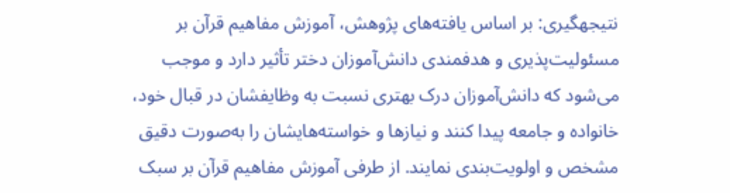نتیجهگیری: بر اساس یافته‌های پژوهش، آموزش مفاهیم قرآن بر مسئولیت‌پذیری و هدفمندی دانش‌آموزان دختر تأثیر دارد و موجب می‌شود که دانش‌آموزان درک بهتری نسبت به وظایفشان در قبال خود، خانواده و جامعه پیدا کنند و نیازها و خواسته‌هایشان را به‌صورت دقیق مشخص و اولویت‌بندی نمایند. از طرفی آموزش مفاهیم قرآن بر سبک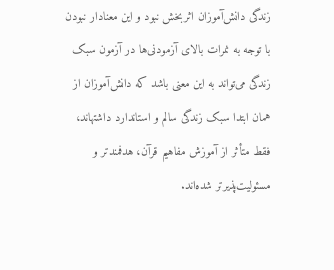زندگی دانش‌آموزان اثربخش نبود و این معنادار نبودن با توجه به نمرات بالای آزمودنی‌ها در آزمون سبک زندگی می‌تواند به این معنی باشد که دانش‌آموزان از همان ابتدا سبک زندگی سالم و استاندارد داشتهاند، فقط متأثر از آموزش مفاهیم قرآن، هدفمندتر و مسئولیت‌پذیرتر شده‌اند.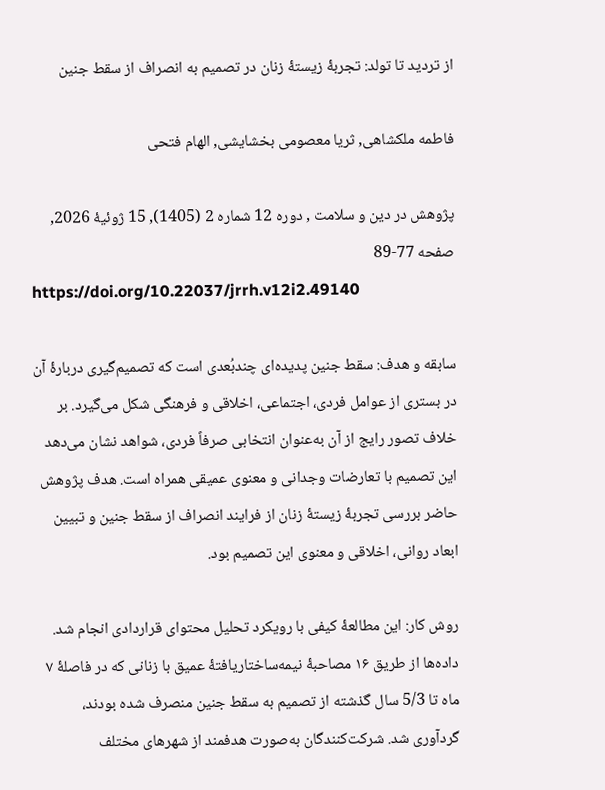از تردید تا تولد: تجربۀ زیستۀ زنان در تصمیم به انصراف از سقط جنین

فاطمه ملکشاهی, ثریا معصومی بخشایشی, الهام فتحی

پژوهش در دین و سلامت , دوره 12 شماره 2 (1405), 15 ژوئیهٔ 2026, صفحه 77-89
https://doi.org/10.22037/jrrh.v12i2.49140

سابقه و هدف: سقط جنین پدیده‌ای چندبُعدی است که تصمیم‌گیری دربارۀ آن در بستری از عوامل فردی، اجتماعی، اخلاقی و فرهنگی شکل می‌گیرد. بر خلاف تصور رایج از آن به‌عنوان انتخابی صرفاً فردی، شواهد نشان می‌دهد این تصمیم با تعارضات وجدانی و معنوی عمیقی همراه است. هدف پژوهش حاضر بررسی تجربۀ زیستۀ زنان از فرایند انصراف از سقط جنین و تبیین ابعاد روانی، اخلاقی و معنوی این تصمیم بود.

روش کار: این مطالعۀ کیفی با رویکرد تحلیل محتوای قراردادی انجام شد. داده‌ها از طریق ۱۶ مصاحبۀ نیمه‌ساختاریافتۀ عمیق با زنانی که در فاصلۀ ۷ ماه تا 5/3 سال گذشته از تصمیم به سقط جنین منصرف شده بودند، گردآوری شد. شرکت‌کنندگان به‌صورت هدفمند از شهرهای مختلف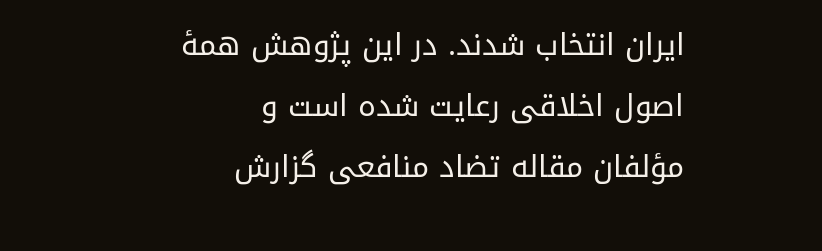ایران انتخاب شدند. در این پژوهش همۀ اصول اخلاقی رعایت شده است و مؤلفان مقاله تضاد منافعی گزارش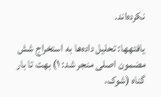نکرده‌اند.

یافتهها: تحلیل داده‌ها به استخراج شش مضمون اصلی منجر شد: ۱) بهت تا بار گناه (شوک،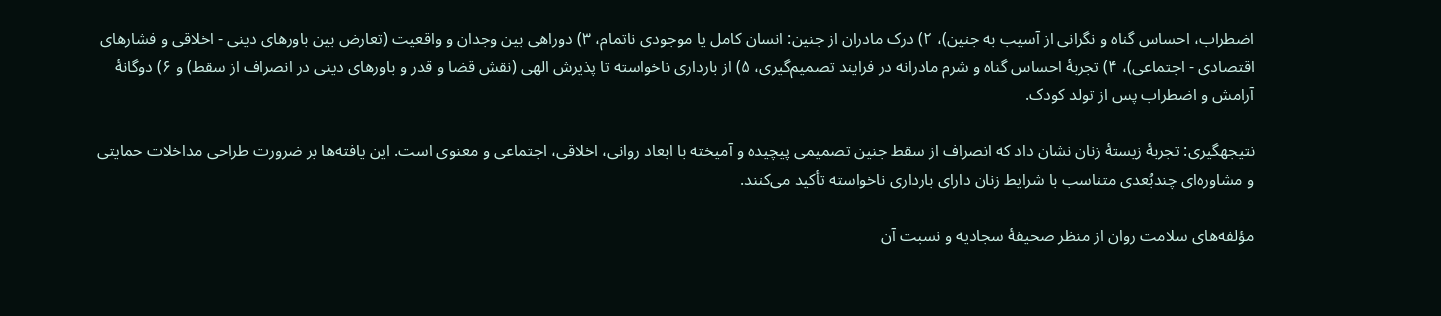اضطراب، احساس گناه و نگرانی از آسیب به جنین)، ۲) درک مادران از جنین: انسان کامل یا موجودی ناتمام، ۳) دوراهی بین وجدان و واقعیت (تعارض بین باورهای دینی - اخلاقی و فشارهای اقتصادی - اجتماعی)، ۴) تجربۀ احساس گناه و شرم مادرانه در فرایند تصمیم‌گیری، ۵) از بارداری ناخواسته تا پذیرش الهی (نقش قضا و قدر و باورهای دینی در انصراف از سقط) و ۶) دوگانۀ آرامش و اضطراب پس از تولد کودک.

نتیجهگیری: تجربۀ زیستۀ زنان نشان داد که انصراف از سقط جنین تصمیمی پیچیده و آمیخته با ابعاد روانی، اخلاقی، اجتماعی و معنوی است. این یافته‌ها بر ضرورت طراحی مداخلات حمایتی و مشاوره‌ای چندبُعدی متناسب با شرایط زنان دارای بارداری ناخواسته تأکید می‌کنند.

مؤلفه‌های سلامت روان از منظر صحیفۀ سجادیه و نسبت آن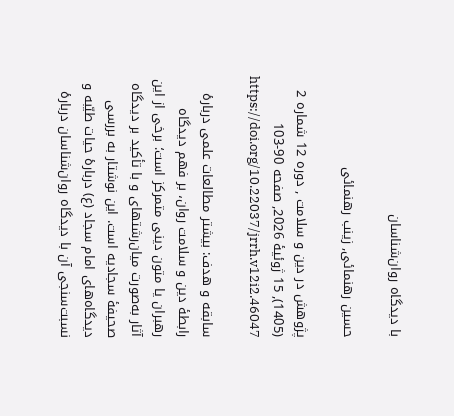با دیدگاه روان‌شناسان

حسین رهنمائی, زینب رهنمائی

پژوهش در دین و سلامت , دوره 12 شماره 2 (1405), 15 ژوئیهٔ 2026, صفحه 90-103
https://doi.org/10.22037/jrrh.v12i2.46047

سابقه و هدف: بیشتر مطالعات علمی دربارۀ رابطۀ دین و سلامت روان، بر فهم دیدگاه رهبران یا متون دینی متمرکز است؛ برخی از این آثار به‌صورت میان‌رشتهای و با تأکید بر دیدگاه صحیفۀ سجادیه است. این نوشتار به بررسی دیدگاه‌های امام سجاد (ع) دربارۀ حیات طیّبه و نسبت‌سنجی آن با دیدگاه روان‌شناسان دربارۀ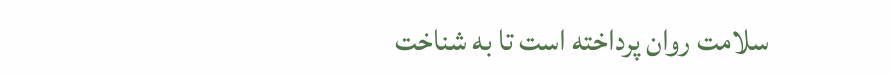سلامت روان پرداخته است تا به شناخت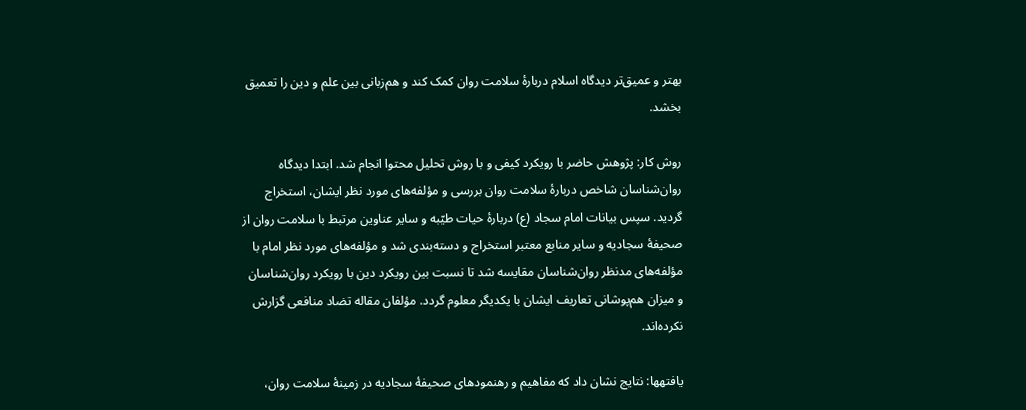بهتر و عمیق‌تر دیدگاه اسلام دربارۀ سلامت روان کمک کند و هم‌زبانی بین علم و دین را تعمیق بخشد.

روش کار: پژوهش حاضر با رویکرد کیفی و با روش تحلیل محتوا انجام شد. ابتدا دیدگاه روان‌شناسان شاخص دربارۀ سلامت روان بررسی و مؤلفه‌های مورد نظر ایشان، استخراج گردید. سپس بیانات امام سجاد (ع) دربارۀ حیات طیّبه و سایر عناوین مرتبط با سلامت روان از صحیفۀ سجادیه و سایر منابع معتبر استخراج و دسته‌بندی شد و مؤلفه‌های مورد نظر امام با مؤلفه‌های مدنظر روان‌شناسان مقایسه شد تا نسبت بین رویکرد دین با رویکرد روان‌شناسان و میزان هم‌پوشانی تعاریف ایشان با یکدیگر معلوم گردد. مؤلفان مقاله تضاد منافعی گزارش نکرده‌اند.

یافتهها: نتایج نشان داد که مفاهیم و رهنمودهای صحیفۀ سجادیه در زمینۀ سلامت روان،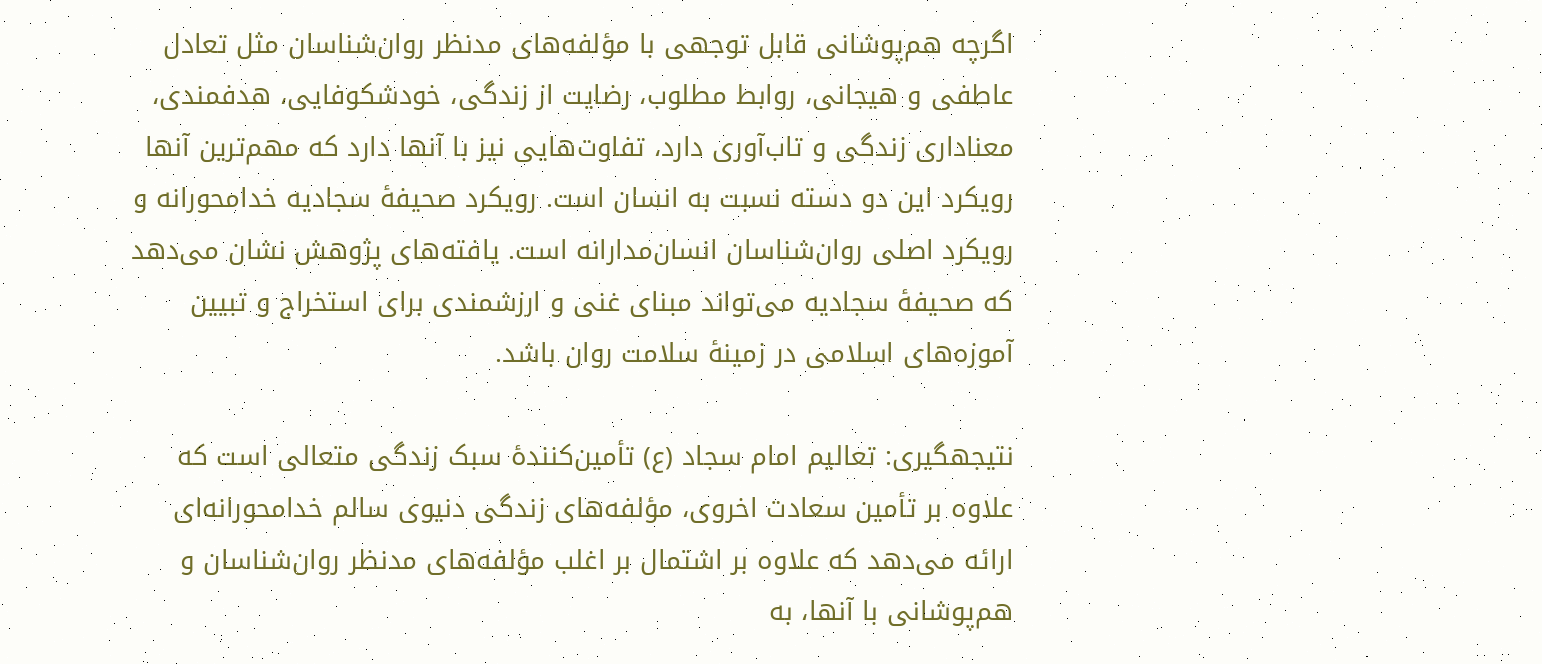اگرچه هم‌پوشانی قابل توجهی با مؤلفه‌های مدنظر روان‌شناسان مثل تعادل عاطفی و هیجانی، روابط مطلوب، رضایت از زندگی، خودشکوفایی، هدفمندی، معناداری زندگی و تاب‌آوری دارد، تفاوت‌هایی نیز با آنها دارد که مهم‌ترین آنها رویکرد این دو دسته نسبت به انسان است. رویکرد صحیفۀ سجادیه خدامحورانه و رویکرد اصلی روان‌شناسان انسان‌مدارانه است. یافته‌های پژوهش نشان می‌دهد که صحیفۀ سجادیه می‌تواند مبنای غنی و ارزشمندی برای استخراج و تبیین آموزه‌های اسلامی در زمینۀ سلامت روان باشد.

نتیجهگیری: تعالیم امام سجاد (ع) تأمین‌کنندۀ سبک زندگی متعالی است که علاوه بر تأمین سعادت اخروی، مؤلفه‌های زندگی دنیوی سالم خدامحورانه‌ای ارائه می‌دهد که علاوه بر اشتمال بر اغلب مؤلفه‌های مدنظر روان‌شناسان و هم‌پوشانی با آنها، به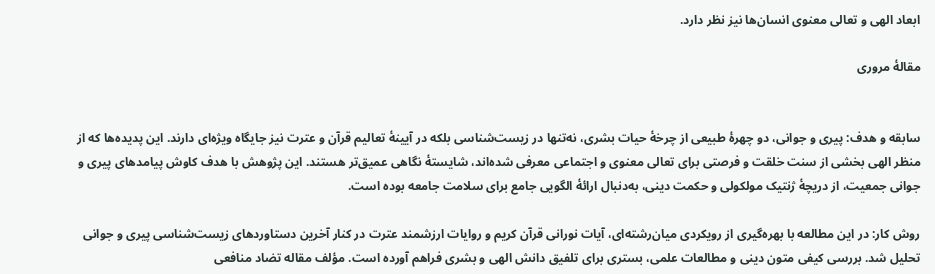ابعاد الهی و تعالی معنوی انسان‌ها نیز نظر دارد.

مقالۀ مروری


سابقه و هدف: پیری و جوانی، دو چهرۀ طبیعی از چرخۀ حیات بشری، نه‌تنها در زیست‌شناسی بلکه در آیینۀ تعالیم قرآن و عترت نیز جایگاه ویژه‌ای دارند. این پدیده‌ها که از منظر الهی بخشی از سنت خلقت و فرصتی برای تعالی معنوی و اجتماعی معرفی شده‌اند، شایستۀ نگاهی عمیق‌تر هستند. این پژوهش با هدف کاوش پیامدهای پیری و جوانی جمعیت، از دریچۀ ژنتیک مولکولی و حکمت دینی، به‌دنبال ارائۀ الگویی جامع برای سلامت جامعه بوده است.

روش کار: در این مطالعه با بهره‌گیری از رویکردی میان‌رشته‌ای، آیات نورانی قرآن کریم و روایات ارزشمند عترت در کنار آخرین دستاوردهای زیست‌شناسی پیری و جوانی تحلیل شد. بررسی کیفی متون دینی و مطالعات علمی، بستری برای تلفیق دانش الهی و بشری فراهم آورده است. مؤلف مقاله تضاد منافعی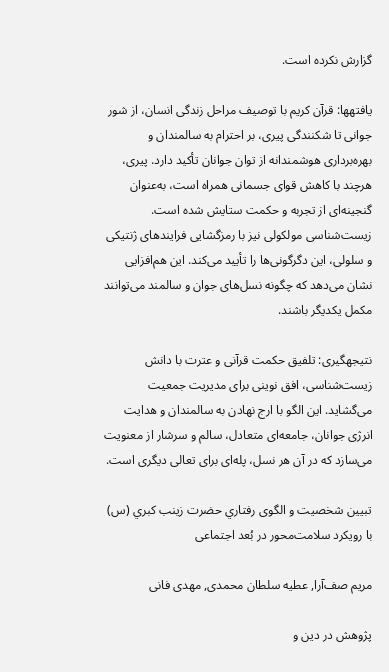گزارش نکرده‌ است.

یافتهها: قرآن کریم با توصیف مراحل زندگی انسان، از شور جوانی تا شکنندگی پیری، بر احترام به سالمندان و بهره‌برداری هوشمندانه از توان جوانان تأکید دارد. پیری، هرچند با کاهش قوای جسمانی همراه است، به‌عنوان گنجینه‌ای از تجربه و حکمت ستایش شده است. زیست‌شناسی مولکولی نیز با رمزگشایی فرایندهای ژنتیکی و سلولی، این دگرگونی‌ها را تأیید می‌کند. این هم‌افزایی نشان می‌دهد که چگونه نسل‌های جوان و سالمند می‌توانند مکمل یکدیگر باشند.

نتیجهگیری: تلفیق حکمت قرآنی و عترت با دانش زیست‌شناسی، افق نوینی برای مدیریت جمعیت می‌گشاید. این الگو با ارج نهادن به سالمندان و هدایت انرژی جوانان، جامعه‌ای متعادل، سالم و سرشار از معنویت می‌سازد که در آن هر نسل، پله‌ای برای تعالی دیگری است.

تبیین شخصیت و الگوی رفتاري حضرت زينب كبري (س) با رویکرد سلامت‌محور در بُعد اجتماعی

مریم صف‌آرا, عطیه سلطان محمدی, مهدی فانی

پژوهش در دین و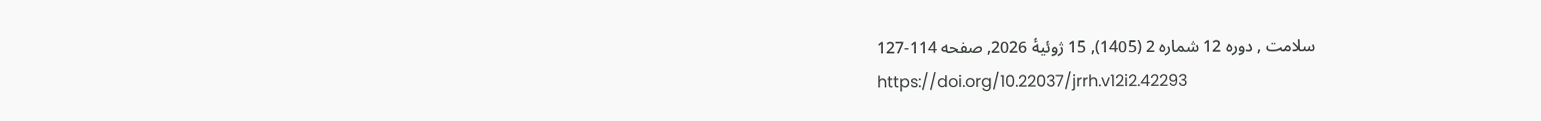سلامت , دوره 12 شماره 2 (1405), 15 ژوئیهٔ 2026, صفحه 114-127
https://doi.org/10.22037/jrrh.v12i2.42293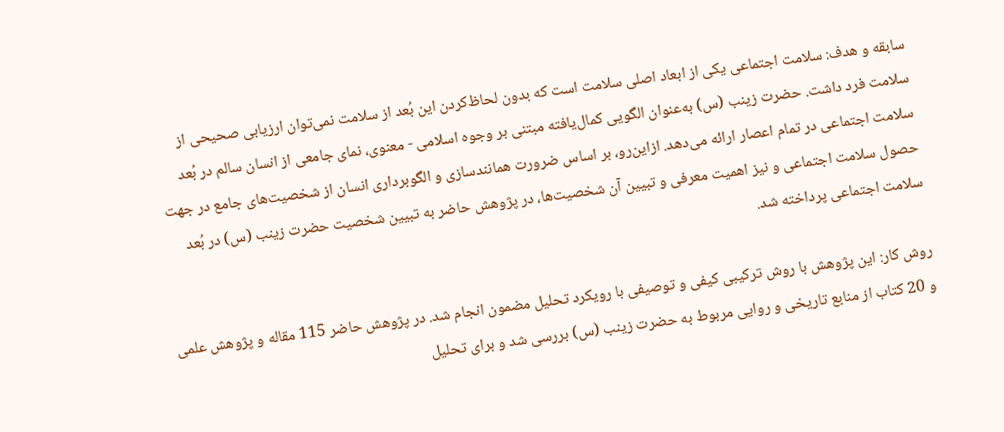سابقه و هدف: سلامت اجتماعی یکی از ابعاد اصلی سلامت است که بدون لحاظ‌کردن این بُعد از سلامت نمی‌توان ارزیابی صحیحی از سلامت فرد داشت. حضرت زینب (س) به‌عنوان الگویی کمال‌یافته مبتنی بر وجوه اسلامی - معنوی، نمای جامعی از انسان سالم در بُعد سلامت اجتماعی در تمام اعصار ارائه می‌دهد. ازاین‌رو، بر اساس ضرورت همانندسازی و الگوبرداری انسان از شخصیت‌های جامع در جهت حصول سلامت اجتماعی و نیز اهمیت معرفی و تبیین آن شخصیت‌ها، در پژوهش حاضر به تبیین شخصیت حضرت زینب (س) در بُعد سلامت اجتماعی پرداخته شد.

روش کار: این پژوهش با روش ترکیبی کیفی و توصیفی با رویکرد تحلیل مضمون انجام شد. در پژوهش حاضر 115 مقاله و پژوهش علمی و 20 کتاب از منابع تاریخی و روایی مربوط به حضرت زینب (س) بررسی شد و برای تحلیل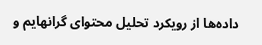داده‌ها از رویکرد تحلیل محتوای گرانهایم و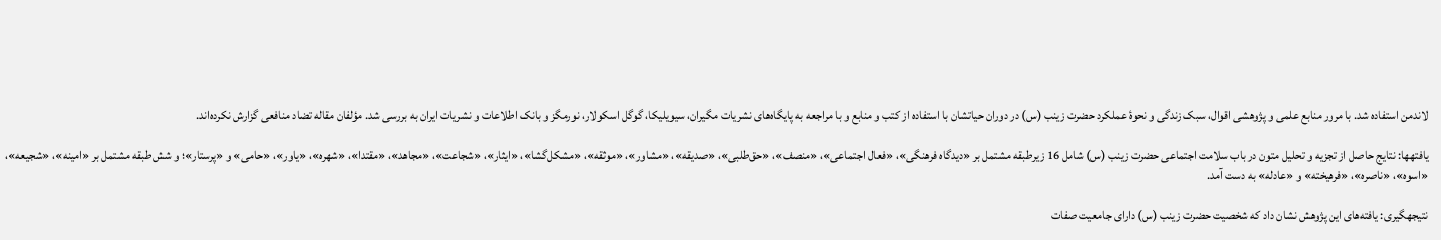لاندمن استفاده شد. با مرور منابع علمی و پژوهشی اقوال، سبک زندگی و نحوۀ عملکرد حضرت زینب (س) در دوران حیاتشان با استفاده از کتب و منابع و با مراجعه به پایگاه‌های نشریات مگیران، سیویلیکا، گوگل اسکولار، نورمگز و بانک اطلاعات و نشریات ایران به بررسی شد. مؤلفان مقاله تضاد منافعی گزارش نکرده‌اند.

یافتهها: نتايج حاصل از تجزيه و تحليل متون در باب سلامت اجتماعی حضرت زینب (س) شامل 16 زیرطبقه مشتمل بر «دیدگاه فرهنگی»، «فعال اجتماعی»، «منصف»، «حق‌طلبی»، «صدیقه»، «مشاور»، «موثقه»، «مشکل‌گشا»، «ایثار»، «شجاعت»، «مجاهد»، «مقتدا»، «شهره»، «یاور»، «حامی» و «پرستار»؛ و شش طبقه مشتمل بر «امینه»، «شجیعه»، «اسوه»، «ناصره»، «فرهیخته» و «عادله» به دست آمد.

نتیجهگیری: یافته‌های این پژوهش نشان داد که شخصیت حضرت زینب (س) دارای جامعیت صفات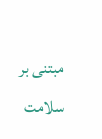مبتنی بر سلامت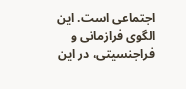اجتماعی است. این الگوی فرازمانی و فراجنسیتی، در این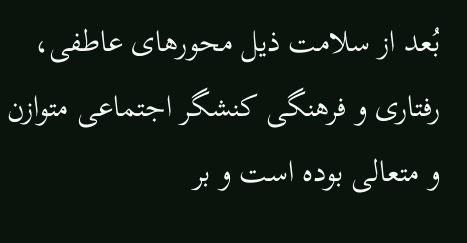بُعد از سلامت ذیل محورهای عاطفی، رفتاری و فرهنگی کنشگر اجتماعی متوازن و متعالی بوده است و بر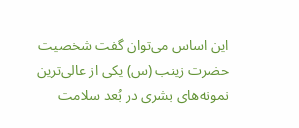این اساس می‌توان گفت شخصیت حضرت زینب (س) یکی از عالی‌ترین نمونه‌های بشری در بُعد سلامت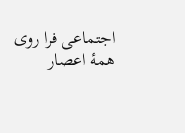اجتماعی فرا روی همۀ اعصار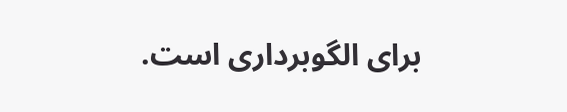برای الگوبرداری است.